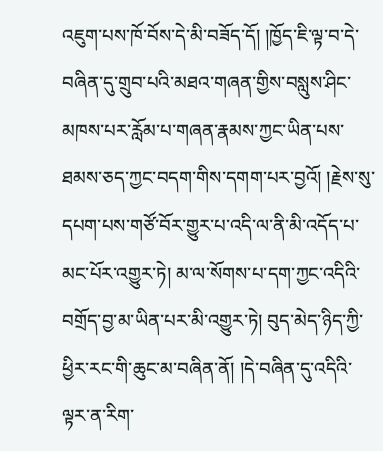འཇུག་པས་ཁོ་བོས་དེ་མི་བཟོད་དོ། །ཁྱོད་ཇི་ལྟ་བ་དེ་བཞིན་དུ་གྲུབ་པའི་མཐའ་གཞན་གྱིས་བསླུས་ཤིང་མཁས་པར་རློམ་པ་གཞན་རྣམས་ཀྱང་ཡིན་པས་ཐམས་ཅད་ཀྱང་བདག་གིས་དགག་པར་བྱའོ། །རྗེས་སུ་དཔག་པས་གཙོ་བོར་གྱུར་པ་འདི་ལ་ནི་མི་འདོད་པ་མང་པོར་འགྱུར་ཏེ། མ་ལ་སོགས་པ་དག་ཀྱང་འདིའི་བགྲོད་བྱ་མ་ཡིན་པར་མི་འགྱུར་ཏེ། བུད་མེད་ཉིད་ཀྱི་ཕྱིར་རང་གི་ཆུང་མ་བཞིན་ནོ། །དེ་བཞིན་དུ་འདིའི་ལྟར་ན་རིག་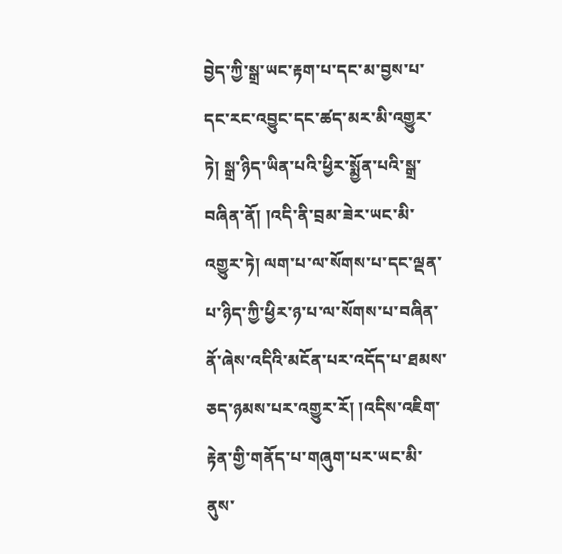བྱེད་ཀྱི་སྒྲ་ཡང་རྟག་པ་དང་མ་བྱས་པ་དང་རང་འབྱུང་དང་ཚད་མར་མི་འགྱུར་ཏེ། སྒྲ་ཉིད་ཡིན་པའི་ཕྱིར་སྨྱོན་པའི་སྒྲ་བཞིན་ནོ། །འདི་ནི་བྲམ་ཟེར་ཡང་མི་འགྱུར་ཏེ། ལག་པ་ལ་སོགས་པ་དང་ལྡན་པ་ཉིད་ཀྱི་ཕྱིར་ཉ་པ་ལ་སོགས་པ་བཞིན་ནོ་ཞེས་འདིའི་མངོན་པར་འདོད་པ་ཐམས་ཅད་ཉམས་པར་འགྱུར་རོ། །འདིས་འཇིག་རྟེན་གྱི་གནོད་པ་གཞུག་པར་ཡང་མི་ནུས་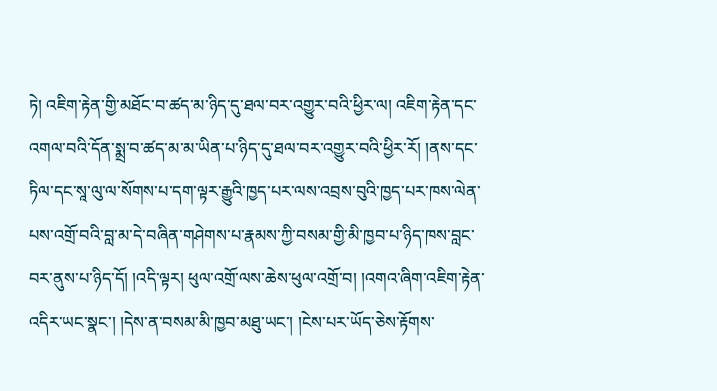ཏེ། འཇིག་རྟེན་གྱི་མཐོང་བ་ཚད་མ་ཉིད་དུ་ཐལ་བར་འགྱུར་བའི་ཕྱིར་ལ། འཇིག་རྟེན་དང་འགལ་བའི་དོན་སྨྲ་བ་ཚད་མ་མ་ཡིན་པ་ཉིད་དུ་ཐལ་བར་འགྱུར་བའི་ཕྱིར་རོ། །ནས་དང་ཏིལ་དང་སཱ་ལུ་ལ་སོགས་པ་དག་ལྟར་རྒྱུའི་ཁྱད་པར་ལས་འབྲས་བུའི་ཁྱད་པར་ཁས་ལེན་པས་འགྲོ་བའི་བླ་མ་དེ་བཞིན་གཤེགས་པ་རྣམས་ཀྱི་བསམ་གྱི་མི་ཁྱབ་པ་ཉིད་ཁས་བླང་བར་ནུས་པ་ཉིད་དོ། །འདི་ལྟར། ཕུལ་འགྲོ་ལས་ཆེས་ཕུལ་འགྲོ་བ། །འགའ་ཞིག་འཇིག་རྟེན་འདིར་ཡང་སྣང་། །དེས་ན་བསམ་མི་ཁྱབ་མཐུ་ཡང་། །ངེས་པར་ཡོད་ཅེས་རྟོགས་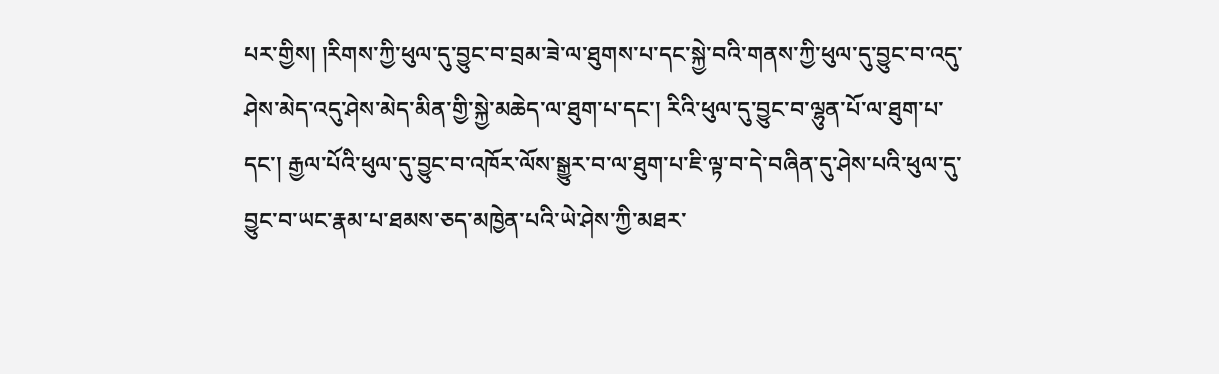པར་གྱིས། །རིགས་ཀྱི་ཕུལ་དུ་བྱུང་བ་བྲམ་ཟེ་ལ་ཐུགས་པ་དང་སྐྱེ་བའི་གནས་ཀྱི་ཕུལ་དུ་བྱུང་བ་འདུ་ཤེས་མེད་འདུ་ཤེས་མེད་མིན་གྱི་སྐྱེ་མཆེད་ལ་ཐུག་པ་དང་། རིའི་ཕུལ་དུ་བྱུང་བ་ལྷུན་པོ་ལ་ཐུག་པ་དང་། རྒྱལ་པོའི་ཕུལ་དུ་བྱུང་བ་འཁོར་ལོས་སྒྱུར་བ་ལ་ཐུག་པ་ཇི་ལྟ་བ་དེ་བཞིན་དུ་ཤེས་པའི་ཕུལ་དུ་བྱུང་བ་ཡང་རྣམ་པ་ཐམས་ཅད་མཁྱེན་པའི་ཡེ་ཤེས་ཀྱི་མཐར་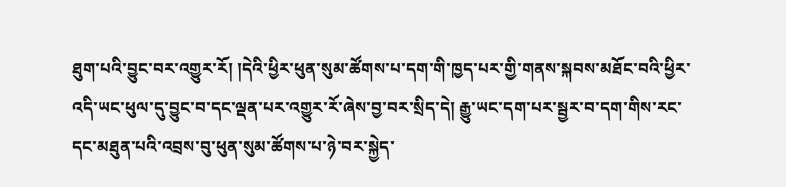ཐུག་པའི་བྱུང་བར་འགྱུར་རོ། །དེའི་ཕྱིར་ཕུན་སུམ་ཚོགས་པ་དག་གི་ཁྱད་པར་གྱི་གནས་སྐབས་མཐོང་བའི་ཕྱིར་འདི་ཡང་ཕུལ་དུ་བྱུང་བ་དང་ལྡན་པར་འགྱུར་རོ་ཞེས་བྱ་བར་སྲིད་དེ། རྒྱུ་ཡང་དག་པར་སྦྱར་བ་དག་གིས་རང་དང་མཐུན་པའི་འབྲས་བུ་ཕུན་སུམ་ཚོགས་པ་ཉེ་བར་སྐྱེད་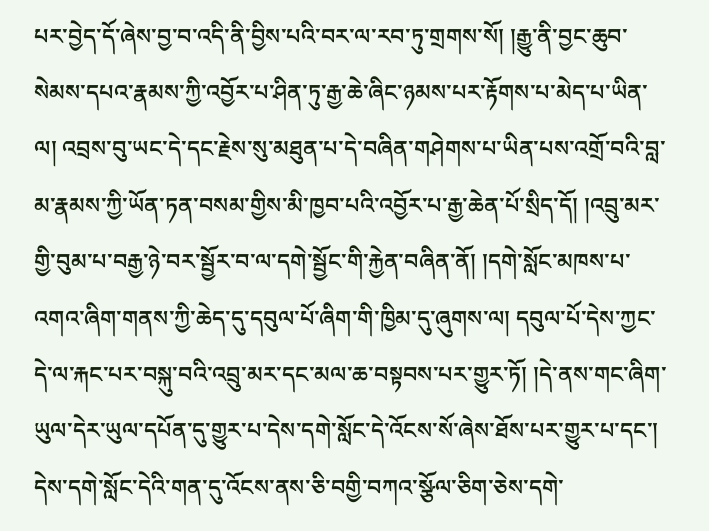པར་བྱེད་དོ་ཞེས་བྱ་བ་འདི་ནི་བྱིས་པའི་བར་ལ་རབ་ཏུ་གྲགས་སོ། །རྒྱུ་ནི་བྱང་ཆུབ་སེམས་དཔའ་རྣམས་ཀྱི་འབྱོར་པ་ཤིན་ཏུ་རྒྱ་ཆེ་ཞིང་ཉམས་པར་རྟོགས་པ་མེད་པ་ཡིན་ལ། འབྲས་བུ་ཡང་དེ་དང་རྗེས་སུ་མཐུན་པ་དེ་བཞིན་གཤེགས་པ་ཡིན་པས་འགྲོ་བའི་བླ་མ་རྣམས་ཀྱི་ཡོན་ཏན་བསམ་གྱིས་མི་ཁྱབ་པའི་འབྱོར་པ་རྒྱ་ཆེན་པོ་སྲིད་དོ། །འབྲུ་མར་གྱི་བུམ་པ་བརྒྱ་ཉེ་བར་སྦྱོར་བ་ལ་དགེ་སྦྱོང་གི་རྐྱེན་བཞིན་ནོ། །དགེ་སློང་མཁས་པ་འགའ་ཞིག་གནས་ཀྱི་ཆེད་དུ་དབུལ་པོ་ཞིག་གི་ཁྱིམ་དུ་ཞུགས་ལ། དབུལ་པོ་དེས་ཀྱང་དེ་ལ་རྐང་པར་བསྐུ་བའི་འབྲུ་མར་དང་མལ་ཆ་བསྟབས་པར་གྱུར་ཏོ། །དེ་ནས་གང་ཞིག་ཡུལ་དེར་ཡུལ་དཔོན་དུ་གྱུར་པ་དེས་དགེ་སློང་དེ་འོངས་སོ་ཞེས་ཐོས་པར་གྱུར་པ་དང་། དེས་དགེ་སློང་དེའི་གན་དུ་འོངས་ནས་ཅི་བགྱི་བཀའ་སྩོལ་ཅིག་ཅེས་དགེ་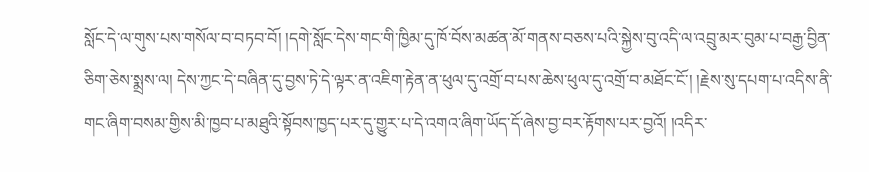སློང་དེ་ལ་གུས་པས་གསོལ་བ་བཏབ་བོ། །དགེ་སློང་དེས་གང་གི་ཁྱིམ་དུ་ཁོ་བོས་མཚན་མོ་གནས་བཅས་པའི་སྐྱེས་བུ་འདི་ལ་འབྲུ་མར་བུམ་པ་བརྒྱ་བྱིན་ཅིག་ཅེས་སྨྲས་ལ། དེས་ཀྱང་དེ་བཞིན་དུ་བྱས་ཏེ་དེ་ལྟར་ན་འཇིག་རྟེན་ན་ཕུལ་དུ་འགྲོ་བ་པས་ཆེས་ཕུལ་དུ་འགྲོ་བ་མཐོང་ངོ་། །རྗེས་སུ་དཔག་པ་འདིས་ནི་གང་ཞིག་བསམ་གྱིས་མི་ཁྱབ་པ་མཐུའི་སྟོབས་ཁྱད་པར་དུ་གྱུར་པ་དེ་འགའ་ཞིག་ཡོད་དོ་ཞེས་བྱ་བར་རྟོགས་པར་བྱའོ། །འདིར་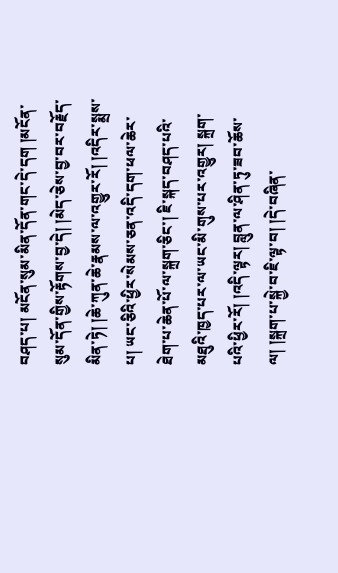བཤད་པ། མངོན་སུམ་མིན་དོན་གང་དེ་དག །མངོན་སུམ་དོན་གྱིས་རྟོགས་བྱ་དེ། །མེད་ཅེས་བྱ་བར་བརྗོད་མིན་ཏེ། །ཆེ་ཀུན་ཆེ་རྣམས་ལ་འགྱུར་རོ། །འདིར་སྨྲས་པ། ཡང་ཅིའི་ཕྱིར་སེམས་ཅན་འདི་དག་ཕལ་ཆེར་ཐེག་པ་ཆེན་པོ་ལ་སྐྲག་ཅིང་། ཇི་སྐད་བཤད་པའི་མཐུའི་ཁྱད་པར་ལ་ཡང་མི་གུས་པར་འགྱུར། སྐྲག་པའི་ཕྱིར་རོ། །འདི་ལྟར། བླུན་ལ་ཤིན་ཏུ་ཟབ་ཆོས་ལ། །སྐྲག་པ་སྐྱེ་བ་ཇི་ལྟ་བ། །དེ་བཞིན་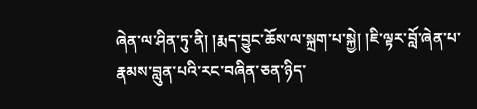ཞེན་ལ་ཤིན་ཏུ་ནི། །རྨད་བྱུང་ཆོས་ལ་སྐྲག་པ་སྐྱེ། །ཇི་ལྟར་བློ་ཞེན་པ་རྣམས་བླུན་པའི་རང་བཞིན་ཅན་ཉིད་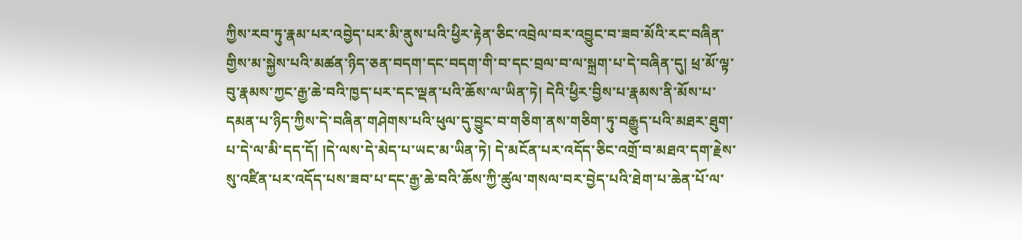ཀྱིས་རབ་ཏུ་རྣམ་པར་འབྱེད་པར་མི་ནུས་པའི་ཕྱིར་རྟེན་ཅིང་འབྲེལ་བར་འབྱུང་བ་ཟབ་མོའི་རང་བཞིན་གྱིས་མ་སྐྱེས་པའི་མཚན་ཉིད་ཅན་བདག་དང་བདག་གི་བ་དང་བྲལ་བ་ལ་སྐྲག་པ་དེ་བཞིན་དུ། ཕྲ་མོ་ལྟ་བུ་རྣམས་ཀྱང་རྒྱ་ཆེ་བའི་ཁྱད་པར་དང་ལྡན་པའི་ཆོས་ལ་ཡིན་ཏེ། དེའི་ཕྱིར་བྱིས་པ་རྣམས་ནི་མོས་པ་དམན་པ་ཉིད་ཀྱིས་དེ་བཞིན་གཤེགས་པའི་ཕུལ་དུ་བྱུང་བ་གཅིག་ནས་གཅིག་ཏུ་བརྒྱུད་པའི་མཐར་ཐུག་པ་དེ་ལ་མི་དད་དོ། །དེ་ལས་དེ་མེད་པ་ཡང་མ་ཡིན་ཏེ། དེ་མངོན་པར་འདོད་ཅིང་འགྲོ་བ་མཐའ་དག་རྗེས་སུ་འཛིན་པར་འདོད་པས་ཟབ་པ་དང་རྒྱ་ཆེ་བའི་ཆོས་ཀྱི་ཚུལ་གསལ་བར་བྱེད་པའི་ཐེག་པ་ཆེན་པོ་ལ་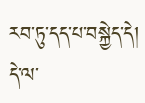རབ་ཏུ་དད་པ་བསྐྱེད་དེ། དེ་ལ་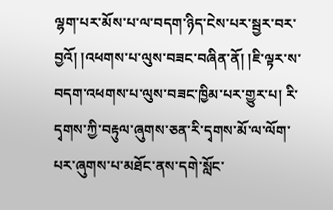ལྷག་པར་མོས་པ་ལ་བདག་ཉིད་ངེས་པར་སྦྱར་བར་བྱའོ། །འཕགས་པ་ལུས་བཟང་བཞིན་ནོ། །ཇི་ལྟར་ས་བདག་འཕགས་པ་ལུས་བཟང་ཁྱིམ་པར་གྱུར་པ། རི་དྭགས་ཀྱི་བརྟུལ་ཞུགས་ཅན་རི་དྭགས་མོ་ལ་ལོག་པར་ཞུགས་པ་མཐོང་ནས་དགེ་སློང་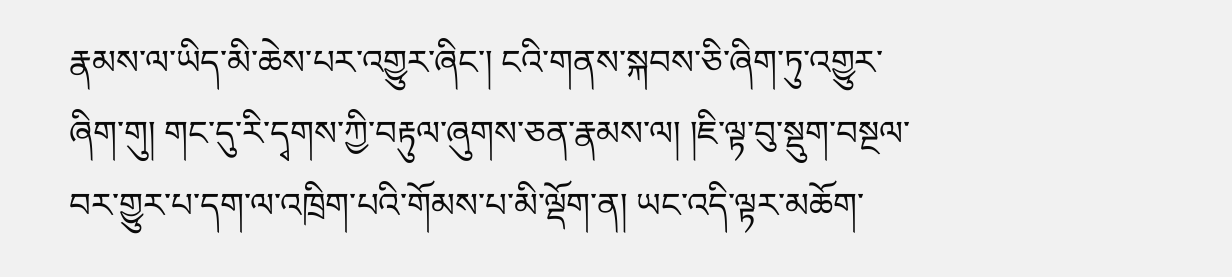རྣམས་ལ་ཡིད་མི་ཆེས་པར་འགྱུར་ཞིང་། ངའི་གནས་སྐབས་ཅི་ཞིག་ཏུ་འགྱུར་ཞིག་གུ། གང་དུ་རི་དྭགས་ཀྱི་བརྟུལ་ཞུགས་ཅན་རྣམས་ལ། །ཇི་ལྟ་བུ་སྡུག་བསྔལ་བར་གྱུར་པ་དག་ལ་འཁྲིག་པའི་གོམས་པ་མི་ལྡོག་ན། ཡང་འདི་ལྟར་མཆོག་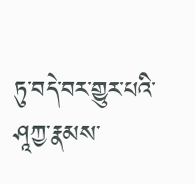ཏུ་བདེ་བར་གྱུར་པའི་ཤཱཀྱ་རྣམས་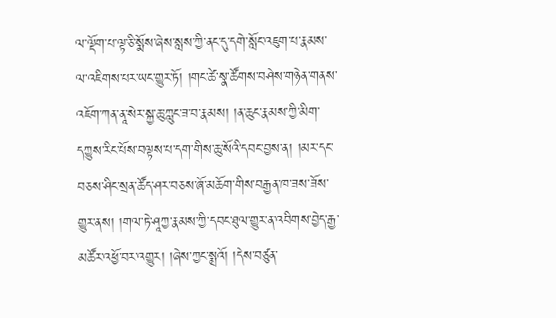ལ་ལྡོག་པ་ལྟ་ཅི་སྨོས་ཞེས་སླས་ཀྱི་ནང་དུ་དགེ་སློང་འཇུག་པ་རྣམས་ལ་འཇིགས་པར་ཡང་གྱུར་ཏོ། །གང་ཚེ་སྣ་ཚོགས་བཤེས་གཉེན་གནས་འཇོག་ཀན་ནཱ་སེར་སྐྱ་ཆུ་ཀླུང་ཟ་བ་རྣམས། །ན་ཆུང་རྣམས་ཀྱི་མིག་དཀྱུས་རིང་པོས་བལྟས་པ་དག་གིས་ཆུ་སོའི་དབང་བྱས་ན། །མར་དང་བཅས་ཤིང་སྲན་ཚོད་ཤར་བཅས་ཞོ་མཆོག་གིས་བརྒྱན་ཁ་ཟས་ཟོས་གྱུར་ནས། །གལ་ཏེ་ཤཱཀྱ་རྣམས་ཀྱི་དབང་ཐུལ་གྱུར་ན་འབིགས་བྱེད་རྒྱ་མཚོར་འཕྱོ་བར་འགྱུར། །ཞེས་ཀྱང་སྨྲའོ། །དེས་བཙུན་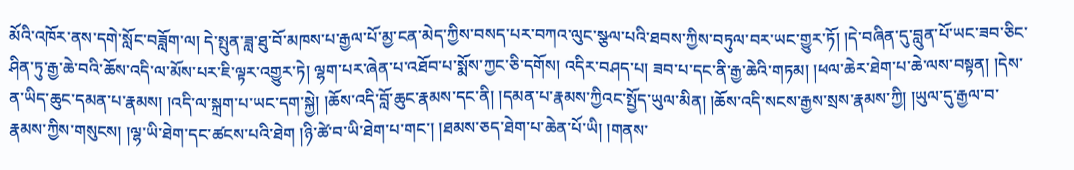མོའི་འཁོར་ནས་དགེ་སློང་བཟློག་ལ། དེ་སྤུན་ཟླ་ཐུ་བོ་མཁས་པ་རྒྱལ་པོ་མྱ་ངན་མེད་ཀྱིས་བསད་པར་བཀའ་ལུང་སྩལ་པའི་ཐབས་ཀྱིས་བཏུལ་བར་ཡང་གྱུར་ཏོ། །དེ་བཞིན་དུ་བླུན་པོ་ཡང་ཟབ་ཅིང་ཤིན་ཏུ་རྒྱ་ཆེ་བའི་ཆོས་འདི་ལ་མོས་པར་ཇི་ལྟར་འགྱུར་ཏེ། ལྷག་པར་ཞེན་པ་འཐོབ་པ་སྨོས་ཀྱང་ཅི་དགོས། འདིར་བཤད་པ། ཟབ་པ་དང་ནི་རྒྱ་ཆེའི་གཏམ། །ཕལ་ཆེར་ཐེག་པ་ཆེ་ལས་བསྟན། །དེས་ན་ཡིད་ཆུང་དམན་པ་རྣམས། །འདི་ལ་སྐྲག་པ་ཡང་དག་སྐྱེ། །ཆོས་འདི་བློ་ཆུང་རྣམས་དང་ནི། །དམན་པ་རྣམས་ཀྱིའང་སྤྱོད་ཡུལ་མིན། །ཆོས་འདི་སངས་རྒྱས་སྲས་རྣམས་ཀྱི། །ཡུལ་དུ་རྒྱལ་བ་རྣམས་ཀྱིས་གསུངས། །ལྷ་ཡི་ཐེག་དང་ཚངས་པའི་ཐེག །ཉི་ཚེ་བ་ཡི་ཐེག་པ་གང་། །ཐམས་ཅད་ཐེག་པ་ཆེན་པོ་ཡི། །གནས་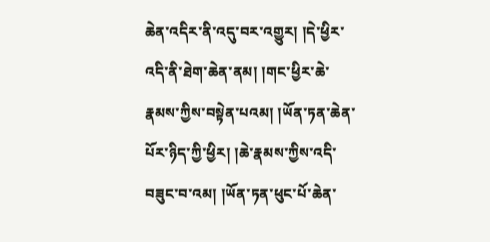ཆེན་འདིར་ནི་འདུ་བར་འགྱུར། །དེ་ཕྱིར་འདི་ནི་ཐེག་ཆེན་ནམ། །གང་ཕྱིར་ཆེ་རྣམས་ཀྱིས་བསྟེན་པའམ། །ཡོན་ཏན་ཆེན་པོར་ཉིད་ཀྱི་ཕྱིར། །ཆེ་རྣམས་ཀྱིས་འདི་བཟུང་བ་འམ། །ཡོན་ཏན་ཕུང་པོ་ཆེན་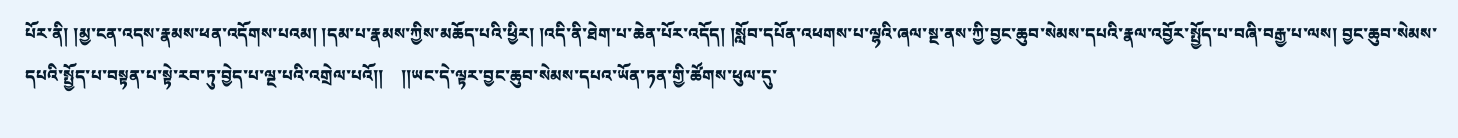པོར་ནི། །མྱ་ངན་འདས་རྣམས་ཕན་འདོགས་པའམ། །དམ་པ་རྣམས་ཀྱིས་མཆོད་པའི་ཕྱིར། །འདི་ནི་ཐེག་པ་ཆེན་པོར་འདོད། །སློབ་དཔོན་འཕགས་པ་ལྷའི་ཞལ་སྔ་ནས་ཀྱི་བྱང་ཆུབ་སེམས་དཔའི་རྣལ་འབྱོར་སྤྱོད་པ་བཞི་བརྒྱ་པ་ལས། བྱང་ཆུབ་སེམས་དཔའི་སྤྱོད་པ་བསྟན་པ་སྟེ་རབ་ཏུ་བྱེད་པ་ལྔ་པའི་འགྲེལ་པའོ།།    །།ཡང་དེ་ལྟར་བྱང་ཆུབ་སེམས་དཔའ་ཡོན་ཏན་གྱི་ཚོགས་ཕུལ་དུ་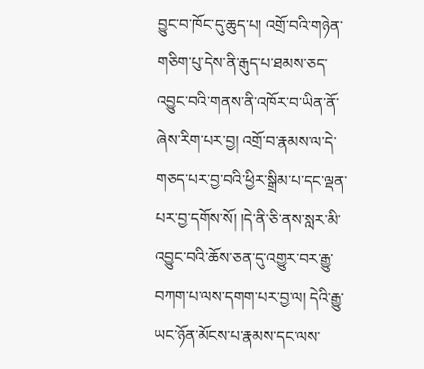བྱུང་བ་ཁོང་དུ་ཆུད་པ། འགྲོ་བའི་གཉེན་གཅིག་པུ་དེས་ནི་རྒུད་པ་ཐམས་ཅད་འབྱུང་བའི་གནས་ནི་འཁོར་བ་ཡིན་ནོ་ཞེས་རིག་པར་བྱ། འགྲོ་བ་རྣམས་ལ་དེ་གཅད་པར་བྱ་བའི་ཕྱིར་སྒྲིམ་པ་དང་ལྡན་པར་བྱ་དགོས་སོ། །དེ་ནི་ཅི་ནས་སླར་མི་འབྱུང་བའི་ཆོས་ཅན་དུ་འགྱུར་བར་རྒྱུ་བཀག་པ་ལས་དགག་པར་བྱ་ལ། དེའི་རྒྱུ་ཡང་ཉོན་མོངས་པ་རྣམས་དང་ལས་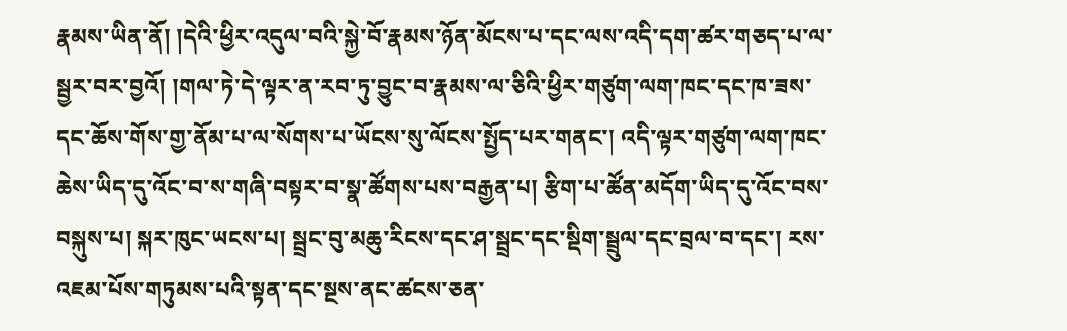རྣམས་ཡིན་ནོ། །དེའི་ཕྱིར་འདུལ་བའི་སྐྱེ་བོ་རྣམས་ཉོན་མོངས་པ་དང་ལས་འདི་དག་ཚར་གཅད་པ་ལ་སྦྱར་བར་བྱའོ། །གལ་ཏེ་དེ་ལྟར་ན་རབ་ཏུ་བྱུང་བ་རྣམས་ལ་ཅིའི་ཕྱིར་གཙུག་ལག་ཁང་དང་ཁ་ཟས་དང་ཆོས་གོས་གྱ་ནོམ་པ་ལ་སོགས་པ་ཡོངས་སུ་ལོངས་སྤྱོད་པར་གནང་། འདི་ལྟར་གཙུག་ལག་ཁང་ཆེས་ཡིད་དུ་འོང་བ་ས་གཞི་བསྟར་བ་སྣ་ཚོགས་པས་བརྒྱན་པ། རྩིག་པ་ཚོན་མདོག་ཡིད་དུ་འོང་བས་བསྐུས་པ། སྐར་ཁུང་ཡངས་པ། སྦྲང་བུ་མཆུ་རིངས་དང་ཤ་སྦྲང་དང་སྡིག་སྦྲུལ་དང་བྲལ་བ་དང་། རས་འཇམ་པོས་གཏུམས་པའི་སྟན་དང་སྔས་ནང་ཚངས་ཅན་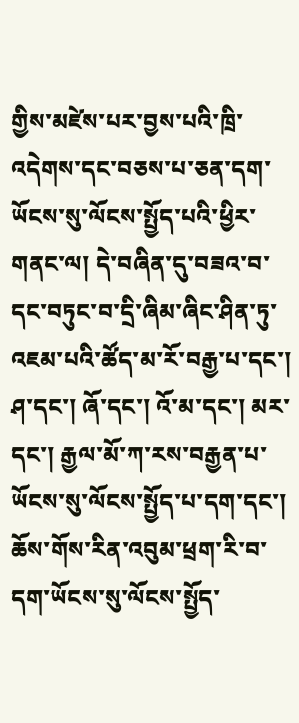གྱིས་མཛེས་པར་བྱས་པའི་ཁྲི་འདེགས་དང་བཅས་པ་ཅན་དག་ཡོངས་སུ་ལོངས་སྤྱོད་པའི་ཕྱིར་གནང་ལ། དེ་བཞིན་དུ་བཟའ་བ་དང་བཏུང་བ་དྲི་ཞིམ་ཞིང་ཤིན་ཏུ་འཇམ་པའི་ཚོད་མ་རོ་བརྒྱ་པ་དང་། ཤ་དང་། ཞོ་དང་། འོ་མ་དང་། མར་དང་། རྒྱལ་མོ་ཀ་རས་བརྒྱན་པ་ཡོངས་སུ་ལོངས་སྤྱོད་པ་དག་དང་། ཆོས་གོས་རིན་འབུམ་ཕྲག་རི་བ་དག་ཡོངས་སུ་ལོངས་སྤྱོད་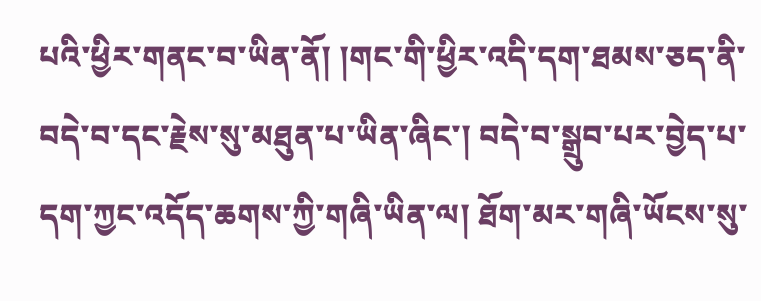པའི་ཕྱིར་གནང་བ་ཡིན་ནོ། །གང་གི་ཕྱིར་འདི་དག་ཐམས་ཅད་ནི་བདེ་བ་དང་རྗེས་སུ་མཐུན་པ་ཡིན་ཞིང་། བདེ་བ་སྒྲུབ་པར་བྱེད་པ་དག་ཀྱང་འདོད་ཆགས་ཀྱི་གཞི་ཡིན་ལ། ཐོག་མར་གཞི་ཡོངས་སུ་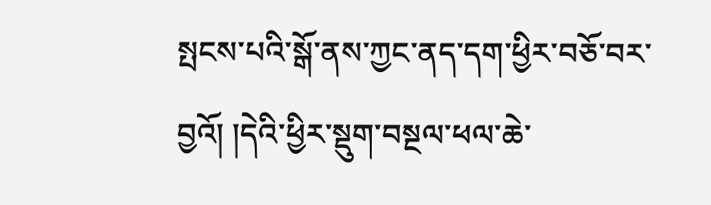སྤངས་པའི་སྒོ་ནས་ཀྱང་ནད་དག་ཕྱིར་བཅོ་བར་བྱའོ། །དེའི་ཕྱིར་སྡུག་བསྔལ་ཕལ་ཆེ་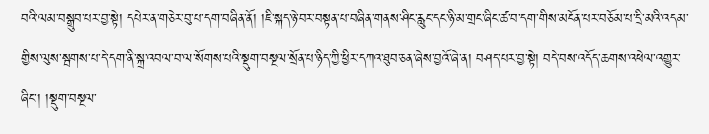བའི་ལམ་བསྒྲུབ་པར་བྱ་སྟེ། དཔེར་ན་གཅེར་བུ་པ་དག་བཞིན་ནོ། །ཇི་སྐད་ཉེ་བར་བསྟན་པ་བཞིན་གནས་ཤིང་རླུང་དང་ཉི་མ་གྲང་ཞིང་ཚ་བ་དག་གིས་མངོན་པར་བཅོམ་པ་དྲི་མའི་འདམ་གྱིས་ལུས་སྦགས་པ་དེ་དག་ནི་སྐྲ་འབལ་བ་ལ་སོགས་པའི་སྡུག་བསྔལ་སྲོན་པ་ཉིད་ཀྱི་ཕྱིར་དཀའ་ཐུབ་ཅན་ཞེས་བྱའོ་ཞེ་ན། བཤད་པར་བྱ་སྟེ། བདེ་བས་འདོད་ཆགས་འཕེལ་འགྱུར་ཞིང་། །སྡུག་བསྔལ་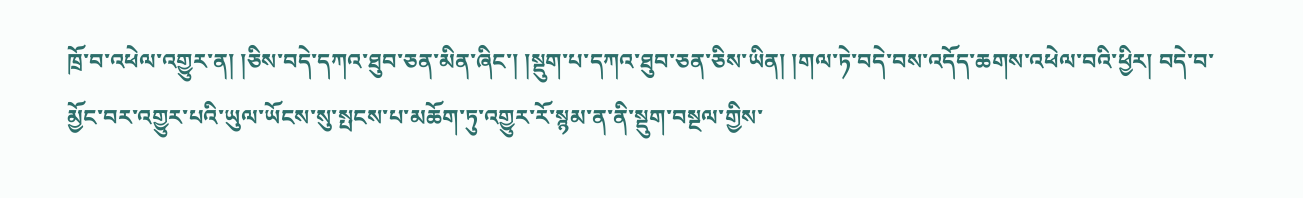ཁྲོ་བ་འཕེལ་འགྱུར་ན། །ཅིས་བདེ་དཀའ་ཐུབ་ཅན་མིན་ཞིང་། །སྡུག་པ་དཀའ་ཐུབ་ཅན་ཅིས་ཡིན། །གལ་ཏེ་བདེ་བས་འདོད་ཆགས་འཕེལ་བའི་ཕྱིར། བདེ་བ་མྱོང་བར་འགྱུར་པའི་ཡུལ་ཡོངས་སུ་སྤངས་པ་མཆོག་ཏུ་འགྱུར་རོ་སྙམ་ན་ནི་སྡུག་བསྔལ་གྱིས་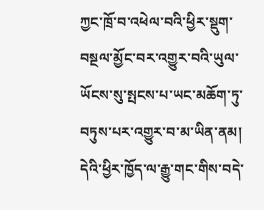ཀྱང་ཁྲོ་བ་འཕེལ་བའི་ཕྱིར་སྡུག་བསྔལ་མྱོང་བར་འགྱུར་བའི་ཡུལ་ཡོངས་སུ་སྤངས་པ་ཡང་མཆོག་ཏུ་བཏུས་པར་འགྱུར་བ་མ་ཡིན་ནམ། དེའི་ཕྱིར་ཁྱོད་ལ་རྒྱུ་གང་གིས་བདེ་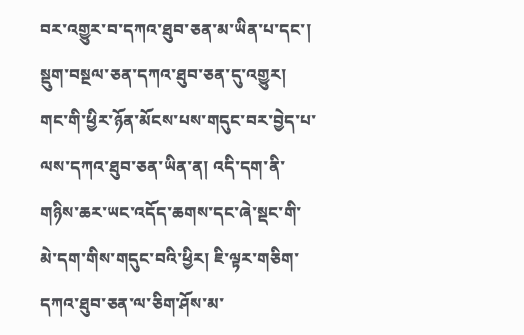བར་འགྱུར་བ་དཀའ་ཐུབ་ཅན་མ་ཡིན་པ་དང་། སྡུག་བསྔལ་ཅན་དཀའ་ཐུབ་ཅན་དུ་འགྱུར། གང་གི་ཕྱིར་ཉོན་མོངས་པས་གདུང་བར་བྱེད་པ་ལས་དཀའ་ཐུབ་ཅན་ཡིན་ན། འདི་དག་ནི་གཉིས་ཆར་ཡང་འདོད་ཆགས་དང་ཞེ་སྡང་གི་མེ་དག་གིས་གདུང་བའི་ཕྱིར། ཇི་ལྟར་གཅིག་དཀའ་ཐུབ་ཅན་ལ་ཅིག་ཤོས་མ་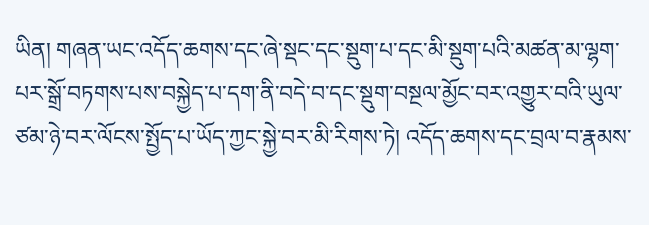ཡིན། གཞན་ཡང་འདོད་ཆགས་དང་ཞེ་སྡང་དང་སྡུག་པ་དང་མི་སྡུག་པའི་མཚན་མ་ལྷག་པར་སྒྲོ་བཏགས་པས་བསྐྱེད་པ་དག་ནི་བདེ་བ་དང་སྡུག་བསྔལ་མྱོང་བར་འགྱུར་བའི་ཡུལ་ཙམ་ཉེ་བར་ལོངས་སྤྱོད་པ་ཡོད་ཀྱང་སྐྱེ་བར་མི་རིགས་ཏེ། འདོད་ཆགས་དང་བྲལ་བ་རྣམས་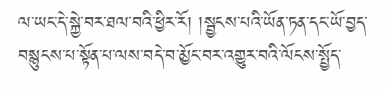ལ་ཡང་དེ་སྐྱེ་བར་ཐལ་བའི་ཕྱིར་རོ། །སྦྱངས་པའི་ཡོན་ཏན་དང་ཡོ་བྱད་བསྙུངས་པ་སྟོན་པ་ལས་བདེ་བ་མྱོང་བར་འགྱུར་བའི་ལོངས་སྤྱོད་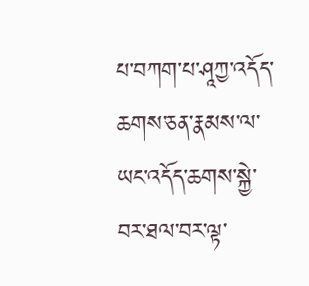པ་བཀག་པ་ཤཱཀྱ་འདོད་ཆགས་ཅན་རྣམས་ལ་ཡང་འདོད་ཆགས་སྐྱེ་བར་ཐལ་བར་ལྟ་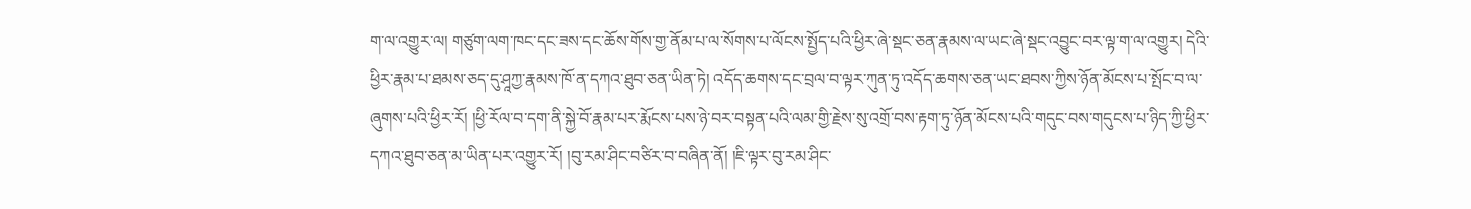ག་ལ་འགྱུར་ལ། གཙུག་ལག་ཁང་དང་ཟས་དང་ཆོས་གོས་གྱ་ནོམ་པ་ལ་སོགས་པ་ལོངས་སྤྱོད་པའི་ཕྱིར་ཞེ་སྡང་ཅན་རྣམས་ལ་ཡང་ཞེ་སྡང་འབྱུང་བར་ལྟ་ག་ལ་འགྱུར། དེའི་ཕྱིར་རྣམ་པ་ཐམས་ཅད་དུ་ཤཱཀྱ་རྣམས་ཁོ་ན་དཀའ་ཐུབ་ཅན་ཡིན་ཏེ། འདོད་ཆགས་དང་བྲལ་བ་ལྟར་ཀུན་ཏུ་འདོད་ཆགས་ཅན་ཡང་ཐབས་ཀྱིས་ཉོན་མོངས་པ་སྤོང་བ་ལ་ཞུགས་པའི་ཕྱིར་རོ། །ཕྱི་རོལ་བ་དག་ནི་སྐྱེ་བོ་རྣམ་པར་རྨོངས་པས་ཉེ་བར་བསྟན་པའི་ལམ་གྱི་རྗེས་སུ་འགྲོ་བས་རྟག་ཏུ་ཉོན་མོངས་པའི་གདུང་བས་གདུངས་པ་ཉིད་ཀྱི་ཕྱིར་དཀའ་ཐུབ་ཅན་མ་ཡིན་པར་འགྱུར་རོ། །བུ་རམ་ཤིང་བཙིར་བ་བཞིན་ནོ། །ཇི་ལྟར་བུ་རམ་ཤིང་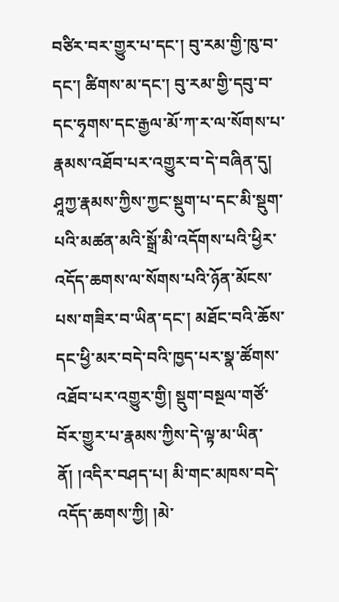བཙིར་བར་གྱུར་པ་དང་། བུ་རམ་གྱི་ཁུ་བ་དང་། ཚིགས་མ་དང་། བུ་རམ་གྱི་དབུ་བ་དང་ཧྭགས་དང་རྒྱལ་མོ་ཀ་ར་ལ་སོགས་པ་རྣམས་འཐོབ་པར་འགྱུར་བ་དེ་བཞིན་དུ། ཤཱཀྱ་རྣམས་ཀྱིས་ཀྱང་སྡུག་པ་དང་མི་སྡུག་པའི་མཚན་མའི་སྒྲོ་མི་འདོགས་པའི་ཕྱིར་འདོད་ཆགས་ལ་སོགས་པའི་ཉོན་མོངས་པས་གཟིར་བ་ཡིན་དང་། མཐོང་བའི་ཆོས་དང་ཕྱི་མར་བདེ་བའི་ཁྱད་པར་སྣ་ཚོགས་འཐོབ་པར་འགྱུར་གྱི། སྡུག་བསྔལ་གཙོ་བོར་གྱུར་པ་རྣམས་ཀྱིས་དེ་ལྟ་མ་ཡིན་ནོ། །འདིར་བཤད་པ། མི་གང་མཁས་བདེ་འདོད་ཆགས་ཀྱི། །མེ་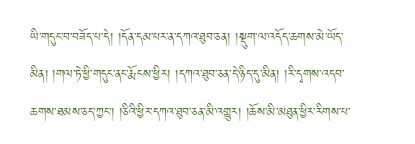ཡི་གདུང་བ་བཟོད་པ་དེ། །དོན་དམ་པར་ན་དཀའ་ཐུབ་ཅན། །སྡུག་ལ་འདོད་ཆགས་མེ་ཡོད་མིན། །གལ་ཏེ་ཕྱི་གདུང་ནང་རྨོངས་ཕྱིར། །དཀའ་ཐུབ་ཅན་དེ་ཉིད་དུ་མིན། །རི་དྭགས་འདབ་ཆགས་ཐམས་ཅད་ཀྱང་། །ཅིའི་ཕྱིར་དཀའ་ཐུབ་ཅན་མི་འགྱུར། །ཆོས་མི་མཐུན་ཕྱིར་རིགས་པ་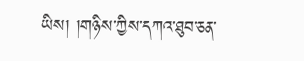ཡིས། །གཉིས་ཀྱིས་དཀའ་ཐུབ་ཅན་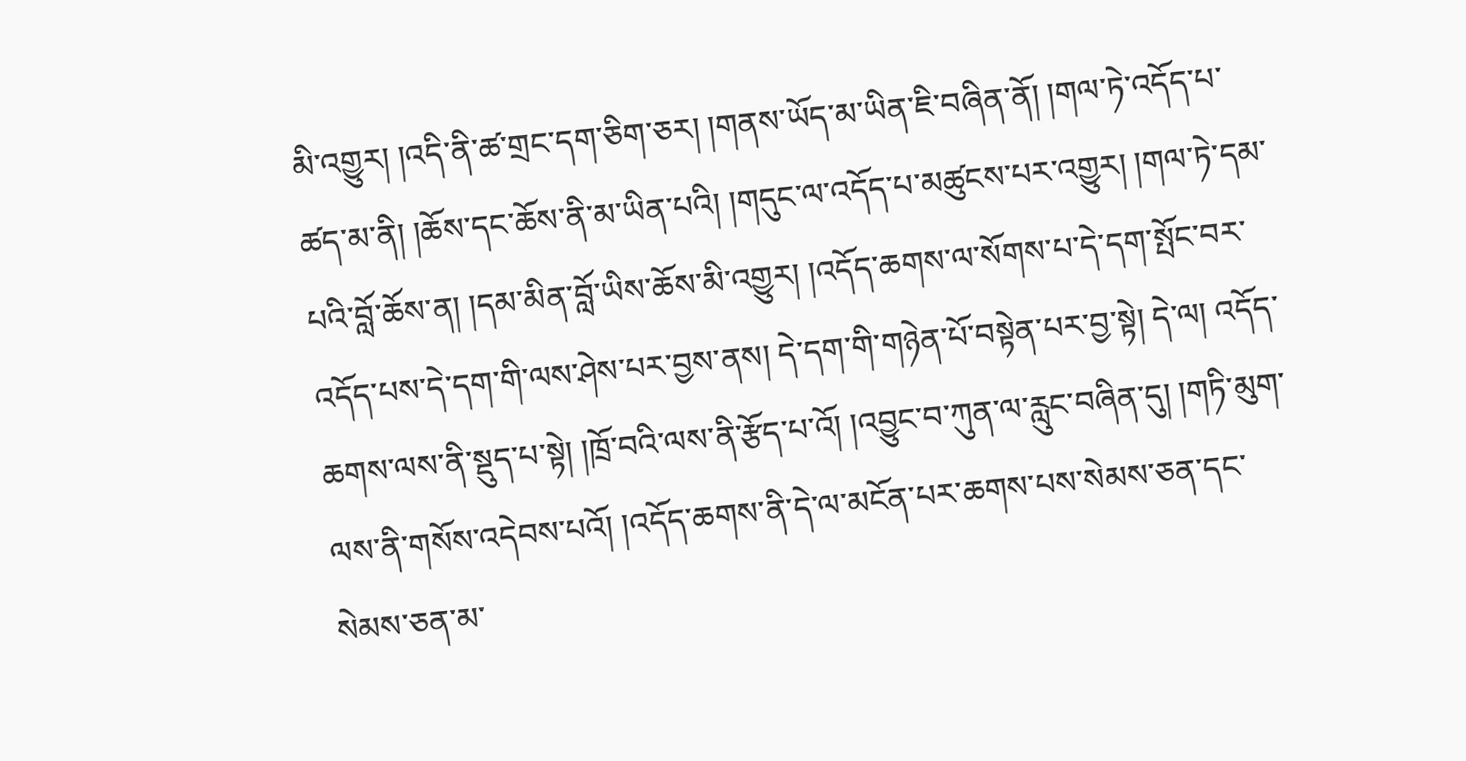མི་འགྱུར། །འདི་ནི་ཚ་གྲང་དག་ཅིག་ཅར། །གནས་ཡོད་མ་ཡིན་ཇི་བཞིན་ནོ། །གལ་ཏེ་འདོད་པ་ཚད་མ་ནི། །ཆོས་དང་ཆོས་ནི་མ་ཡིན་པའི། །གདུང་ལ་འདོད་པ་མཚུངས་པར་འགྱུར། །གལ་ཏེ་དམ་པའི་བློ་ཆོས་ན། །དམ་མིན་བློ་ཡིས་ཆོས་མི་འགྱུར། །འདོད་ཆགས་ལ་སོགས་པ་དེ་དག་སྤོང་བར་འདོད་པས་དེ་དག་གི་ལས་ཤེས་པར་བྱས་ནས། དེ་དག་གི་གཉེན་པོ་བསྟེན་པར་བྱ་སྟེ། དེ་ལ། འདོད་ཆགས་ལས་ནི་སྡུད་པ་སྟེ། །ཁྲོ་བའི་ལས་ནི་རྩོད་པ་འོ། །འབྱུང་བ་ཀུན་ལ་རླུང་བཞིན་དུ། །གཏི་མུག་ལས་ནི་གསོས་འདེབས་པའོ། །འདོད་ཆགས་ནི་དེ་ལ་མངོན་པར་ཆགས་པས་སེམས་ཅན་དང་སེམས་ཅན་མ་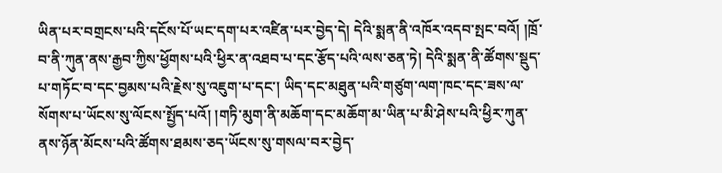ཡིན་པར་བགྲངས་པའི་དངོས་པོ་ཡང་དག་པར་འཛིན་པར་བྱེད་དེ། དེའི་སྨན་ནི་འཁོར་འདབ་སྤང་བའོ། །ཁྲོ་བ་ནི་ཀུན་ནས་རྒྱབ་ཀྱིས་ཕྱོགས་པའི་ཕྱིར་ན་འཐབ་པ་དང་རྩོད་པའི་ལས་ཅན་ཏེ། དེའི་སྨན་ནི་ཚོགས་སྡུད་པ་གཏོང་བ་དང་བྱམས་པའི་རྗེས་སུ་འཇུག་པ་དང་། ཡིད་དང་མཐུན་པའི་གཙུག་ལག་ཁང་དང་ཟས་ལ་སོགས་པ་ཡོངས་སུ་ལོངས་སྤྱོད་པའོ། །གཏི་མུག་ནི་མཆོག་དང་མཆོག་མ་ཡིན་པ་མི་ཤེས་པའི་ཕྱིར་ཀུན་ནས་ཉོན་མོངས་པའི་ཚོགས་ཐམས་ཅད་ཡོངས་སུ་གསལ་བར་བྱེད་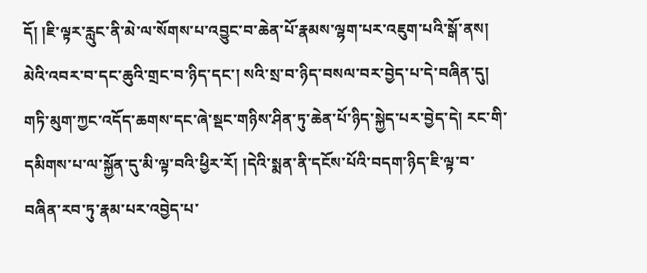དོ། །ཇི་ལྟར་རླུང་ནི་མེ་ལ་སོགས་པ་འབྱུང་བ་ཆེན་པོ་རྣམས་ལྷག་པར་འཇུག་པའི་སྒོ་ནས། མེའི་འབར་བ་དང་ཆུའི་གྲང་བ་ཉིད་དང་། སའི་སྲ་བ་ཉིད་བསལ་བར་བྱེད་པ་དེ་བཞིན་དུ། གཏི་མུག་ཀྱང་འདོད་ཆགས་དང་ཞེ་སྡང་གཉིས་ཤིན་ཏུ་ཆེན་པོ་ཉིད་སྐྱེད་པར་བྱེད་དེ། རང་གི་དམིགས་པ་ལ་སྐྱོན་དུ་མི་ལྟ་བའི་ཕྱིར་རོ། །དེའི་སྨན་ནི་དངོས་པོའི་བདག་ཉིད་ཇི་ལྟ་བ་བཞིན་རབ་ཏུ་རྣམ་པར་འབྱེད་པ་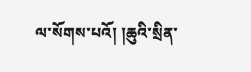ལ་སོགས་པའོ། །ཆུའི་སྲིན་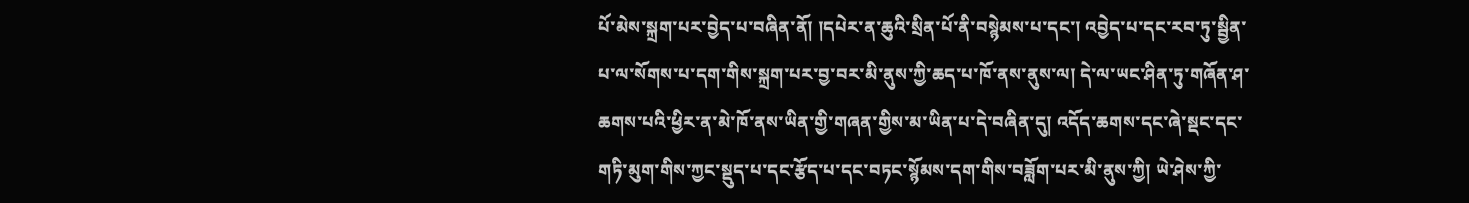པོ་མེས་སྐྲག་པར་བྱེད་པ་བཞིན་ནོ། །དཔེར་ན་ཆུའི་སྲིན་པོ་ནི་བསྙེམས་པ་དང་། འབྱེད་པ་དང་རབ་ཏུ་སྦྱིན་པ་ལ་སོགས་པ་དག་གིས་སྐྲག་པར་བྱ་བར་མི་ནུས་ཀྱི་ཆད་པ་ཁོ་ནས་ནུས་ལ། དེ་ལ་ཡང་ཤིན་ཏུ་གཞོན་ཤ་ཆགས་པའི་ཕྱིར་ན་མེ་ཁོ་ནས་ཡིན་གྱི་གཞན་གྱིས་མ་ཡིན་པ་དེ་བཞིན་དུ། འདོད་ཆགས་དང་ཞེ་སྡང་དང་གཏི་མུག་གིས་ཀྱང་སྡུད་པ་དང་རྩོད་པ་དང་བཏང་སྙོམས་དག་གིས་བཟློག་པར་མི་ནུས་ཀྱི། ཡེ་ཤེས་ཀྱི་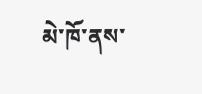མེ་ཁོ་ནས་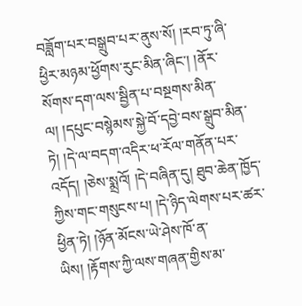བཟློག་པར་བསྒྲུབ་པར་ནུས་སོ། །རབ་ཏུ་ཞི་ཕྱིར་མཉམ་ཕྱོགས་རུང་མིན་ཞིང་། །ནོར་སོགས་དག་ལས་སྦྱིན་པ་བསྔགས་མིན་ལ། །དཔུང་བསྙེམས་སྐྱེ་བོ་དབྱེ་བས་སྒྲུབ་མིན་ཏེ། །དེ་ལ་བདག་འདིར་ཕ་རོལ་གནོན་པར་འདོད། །ཅེས་སྨྲའོ། །དེ་བཞིན་དུ། ཐུབ་ཆེན་ཁྱོད་ཀྱིས་གང་གསུངས་པ། །དེ་ཉིད་ལེགས་པར་ཚར་ཕྱིན་ཏེ། །ཉོན་མོངས་ཡེ་ཤེས་ཁོ་ན་ཡིས། །རྟོགས་ཀྱི་ལས་གཞན་གྱིས་མ་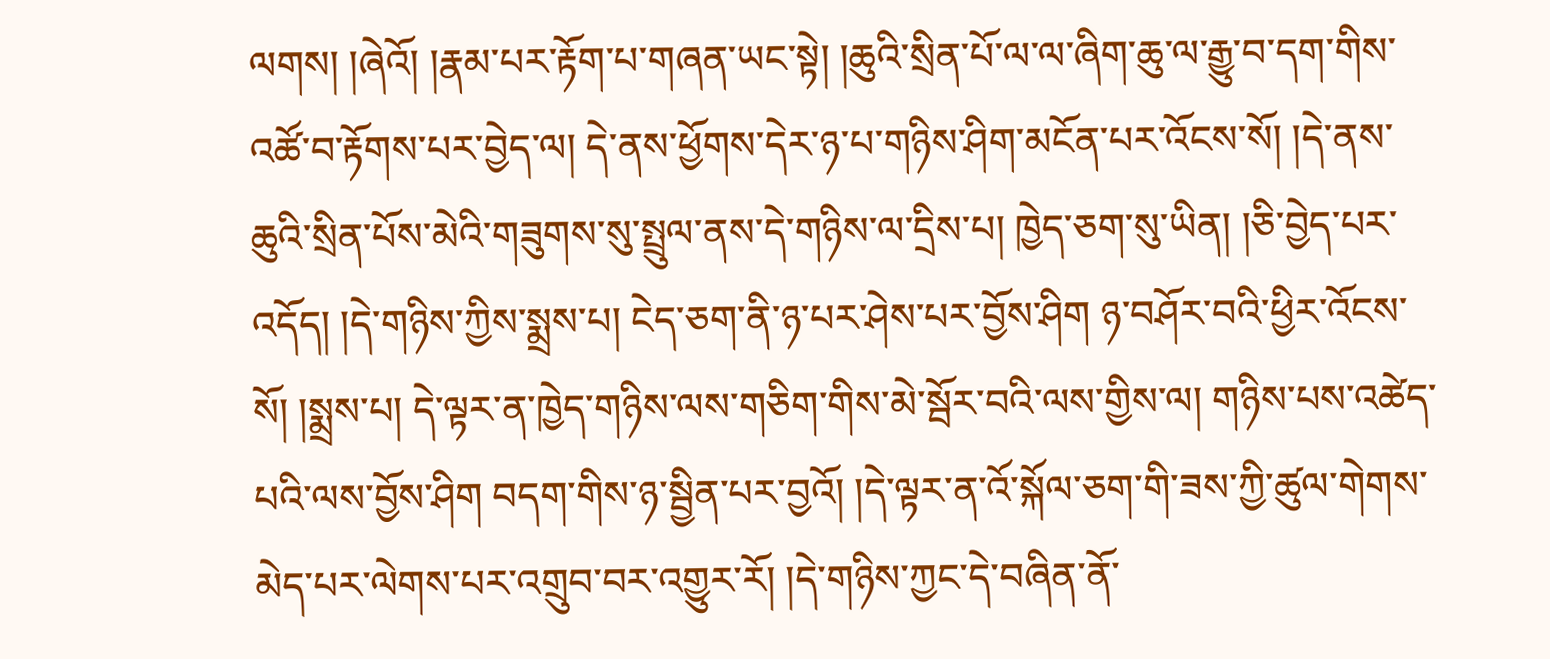ལགས། །ཞེའོ། །རྣམ་པར་རྟོག་པ་གཞན་ཡང་སྟེ། །ཆུའི་སྲིན་པོ་ལ་ལ་ཞིག་ཆུ་ལ་རྒྱུ་བ་དག་གིས་འཚོ་བ་རྟོགས་པར་བྱེད་ལ། དེ་ནས་ཕྱོགས་དེར་ཉ་པ་གཉིས་ཤིག་མངོན་པར་འོངས་སོ། །དེ་ནས་ཆུའི་སྲིན་པོས་མེའི་གཟུགས་སུ་སྤྲུལ་ནས་དེ་གཉིས་ལ་དྲིས་པ། ཁྱེད་ཅག་སུ་ཡིན། །ཅི་བྱེད་པར་འདོད། །དེ་གཉིས་ཀྱིས་སྨྲས་པ། ངེད་ཅག་ནི་ཉ་པར་ཤེས་པར་བྱོས་ཤིག ཉ་བཤོར་བའི་ཕྱིར་འོངས་སོ། །སྨྲས་པ། དེ་ལྟར་ན་ཁྱེད་གཉིས་ལས་གཅིག་གིས་མེ་སྦོར་བའི་ལས་གྱིས་ལ། གཉིས་པས་འཚེད་པའི་ལས་བྱོས་ཤིག བདག་གིས་ཉ་སྦྱིན་པར་བྱའོ། །དེ་ལྟར་ན་འོ་སྐོལ་ཅག་གི་ཟས་ཀྱི་ཚུལ་གེགས་མེད་པར་ལེགས་པར་འགྲུབ་བར་འགྱུར་རོ། །དེ་གཉིས་ཀྱང་དེ་བཞིན་ནོ་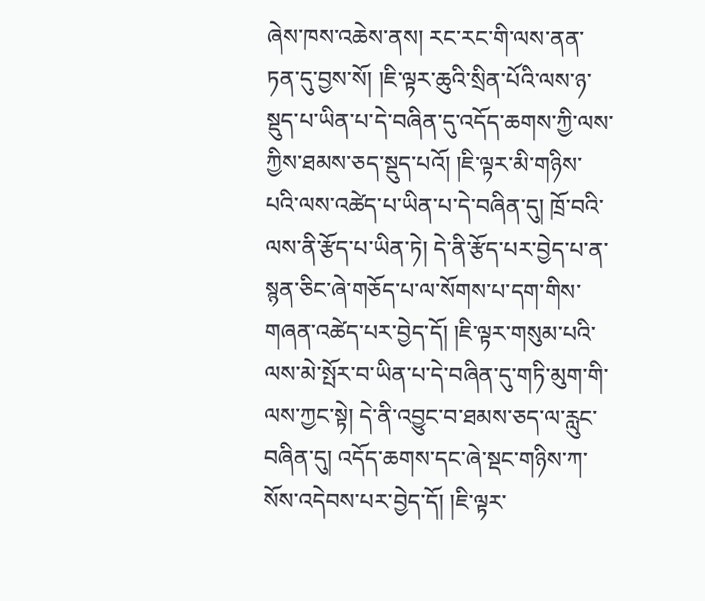ཞེས་ཁས་འཆེས་ནས། རང་རང་གི་ལས་ནན་ཏན་དུ་བྱས་སོ། །ཇི་ལྟར་ཆུའི་སྲིན་པོའི་ལས་ཉ་སྡུད་པ་ཡིན་པ་དེ་བཞིན་དུ་འདོད་ཆགས་ཀྱི་ལས་ཀྱིས་ཐམས་ཅད་སྡུད་པའོ། །ཇི་ལྟར་མི་གཉིས་པའི་ལས་འཚེད་པ་ཡིན་པ་དེ་བཞིན་དུ། ཁྲོ་བའི་ལས་ནི་རྩོད་པ་ཡིན་ཏེ། དེ་ནི་རྩོད་པར་བྱེད་པ་ན་སྙན་ཅིང་ཞེ་གཅོད་པ་ལ་སོགས་པ་དག་གིས་གཞན་འཚེད་པར་བྱེད་དོ། །ཇི་ལྟར་གསུམ་པའི་ལས་མེ་སྤོར་བ་ཡིན་པ་དེ་བཞིན་དུ་གཏི་མུག་གི་ལས་ཀྱང་སྟེ། དེ་ནི་འབྱུང་བ་ཐམས་ཅད་ལ་རླུང་བཞིན་དུ། འདོད་ཆགས་དང་ཞེ་སྡང་གཉིས་ཀ་སོས་འདེབས་པར་བྱེད་དོ། །ཇི་ལྟར་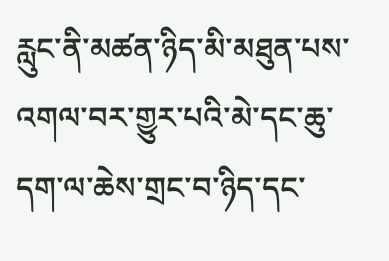རླུང་ནི་མཚན་ཉིད་མི་མཐུན་པས་འགལ་བར་གྱུར་པའི་མེ་དང་ཆུ་དག་ལ་ཆེས་གྲང་བ་ཉིད་དང་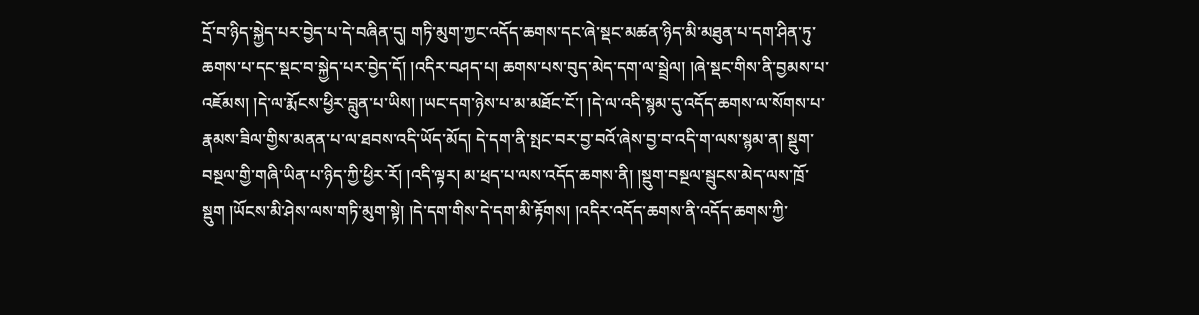དྲོ་བ་ཉིད་སྐྱེད་པར་བྱེད་པ་དེ་བཞིན་དུ། གཏི་མུག་ཀྱང་འདོད་ཆགས་དང་ཞེ་སྡང་མཚན་ཉིད་མི་མཐུན་པ་དག་ཤིན་ཏུ་ཆགས་པ་དང་སྡང་བ་སྐྱེད་པར་བྱེད་དོ། །འདིར་བཤད་པ། ཆགས་པས་བུད་མེད་དག་ལ་སྦྲེལ། །ཞེ་སྡང་གིས་ནི་བྱམས་པ་འཇོམས། །དེ་ལ་རྨོངས་ཕྱིར་བླུན་པ་ཡིས། །ཡང་དག་ཉེས་པ་མ་མཐོང་ངོ་། །དེ་ལ་འདི་སྙམ་དུ་འདོད་ཆགས་ལ་སོགས་པ་རྣམས་ཟིལ་གྱིས་མནན་པ་ལ་ཐབས་འདི་ཡོད་མོད། དེ་དག་ནི་སྤང་བར་བྱ་བའོ་ཞེས་བྱ་བ་འདི་ག་ལས་སྙམ་ན། སྡུག་བསྔལ་གྱི་གཞི་ཡིན་པ་ཉིད་ཀྱི་ཕྱིར་རོ། །འདི་ལྟར། མ་ཕྲད་པ་ལས་འདོད་ཆགས་ནི། །སྡུག་བསྔལ་སྦུངས་མེད་ལས་ཁྲོ་སྡུག །ཡོངས་མི་ཤེས་ལས་གཏི་མུག་སྟེ། །དེ་དག་གིས་དེ་དག་མི་རྟོགས། །འདིར་འདོད་ཆགས་ནི་འདོད་ཆགས་ཀྱི་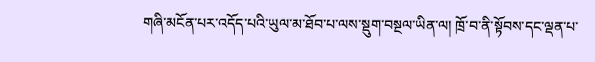གཞི་མངོན་པར་འདོད་པའི་ཡུལ་མ་ཐོབ་པ་ལས་སྡུག་བསྔལ་ཡིན་ལ། ཁྲོ་བ་ནི་སྟོབས་དང་ལྡན་པ་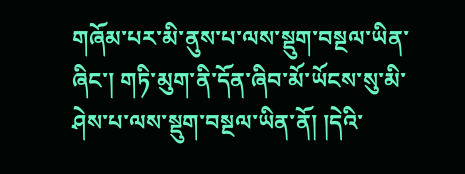གཞོམ་པར་མི་ནུས་པ་ལས་སྡུག་བསྔལ་ཡིན་ཞིང་། གཏི་མུག་ནི་དོན་ཞིབ་མོ་ཡོངས་སུ་མི་ཤེས་པ་ལས་སྡུག་བསྔལ་ཡིན་ནོ། །དེའི་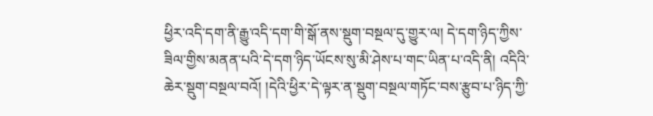ཕྱིར་འདི་དག་ནི་རྒྱུ་འདི་དག་གི་སྒོ་ནས་སྡུག་བསྔལ་དུ་གྱུར་ལ། དེ་དག་ཉིད་ཀྱིས་ཟིལ་གྱིས་མནན་པའི་དེ་དག་ཉིད་ཡོངས་སུ་མི་ཤེས་པ་གང་ཡིན་པ་འདི་ནི། འདིའི་ཆེར་སྡུག་བསྔལ་བའོ། །དེའི་ཕྱིར་དེ་ལྟར་ན་སྡུག་བསྔལ་གཏོང་བས་རྩུབ་པ་ཉིད་ཀྱི་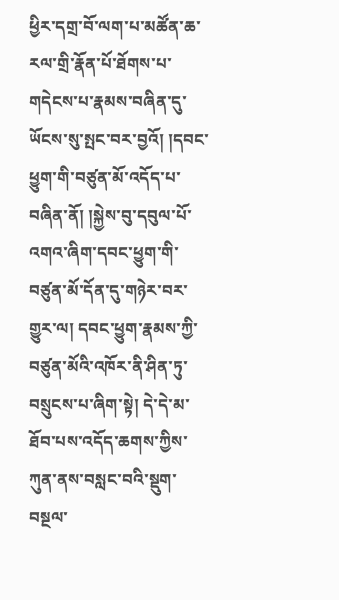ཕྱིར་དགྲ་བོ་ལག་པ་མཚོན་ཆ་རལ་གྲི་རྣོན་པོ་ཐོགས་པ་གདེངས་པ་རྣམས་བཞིན་དུ་ཡོངས་སུ་སྤང་བར་བྱའོ། །དབང་ཕྱུག་གི་བཙུན་མོ་འདོད་པ་བཞིན་ནོ། །སྐྱེས་བུ་དབུལ་པོ་འགའ་ཞིག་དབང་ཕྱུག་གི་བཙུན་མོ་དོན་དུ་གཉེར་བར་གྱུར་ལ། དབང་ཕྱུག་རྣམས་ཀྱི་བཙུན་མོའི་འཁོར་ནི་ཤིན་ཏུ་བསྲུངས་པ་ཞིག་སྟེ། དེ་དེ་མ་ཐོབ་པས་འདོད་ཆགས་ཀྱིས་ཀུན་ནས་བསླང་བའི་སྡུག་བསྔལ་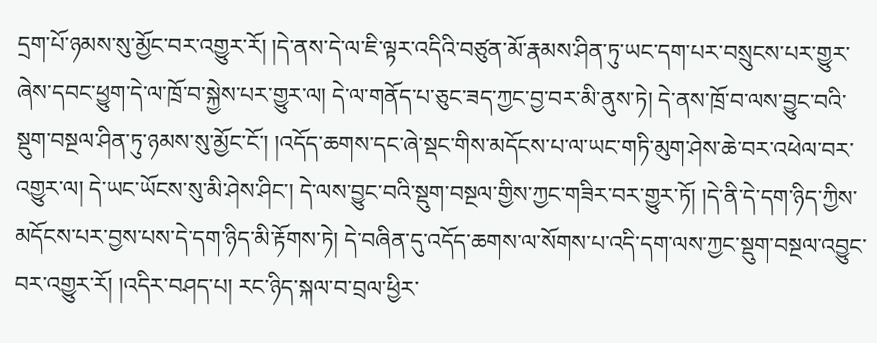དྲག་པོ་ཉམས་སུ་མྱོང་བར་འགྱུར་རོ། །དེ་ནས་དེ་ལ་ཇི་ལྟར་འདིའི་བཙུན་མོ་རྣམས་ཤིན་ཏུ་ཡང་དག་པར་བསྲུངས་པར་གྱུར་ཞེས་དབང་ཕྱུག་དེ་ལ་ཁྲོ་བ་སྐྱེས་པར་གྱུར་ལ། དེ་ལ་གནོད་པ་ཅུང་ཟད་ཀྱང་བྱ་བར་མི་ནུས་ཏེ། དེ་ནས་ཁྲོ་བ་ལས་བྱུང་བའི་སྡུག་བསྔལ་ཤིན་ཏུ་ཉམས་སུ་མྱོང་ངོ་། །འདོད་ཆགས་དང་ཞེ་སྡང་གིས་མདོངས་པ་ལ་ཡང་གཏི་མུག་ཤེས་ཆེ་བར་འཕེལ་བར་འགྱུར་ལ། དེ་ཡང་ཡོངས་སུ་མི་ཤེས་ཤིང་། དེ་ལས་བྱུང་བའི་སྡུག་བསྔལ་གྱིས་ཀྱང་གཟིར་བར་གྱུར་ཏོ། །དེ་ནི་དེ་དག་ཉིད་ཀྱིས་མདོངས་པར་བྱས་པས་དེ་དག་ཉིད་མི་རྟོགས་ཏེ། དེ་བཞིན་དུ་འདོད་ཆགས་ལ་སོགས་པ་འདི་དག་ལས་ཀྱང་སྡུག་བསྔལ་འབྱུང་བར་འགྱུར་རོ། །འདིར་བཤད་པ། རང་ཉིད་སྐལ་བ་བྲལ་ཕྱིར་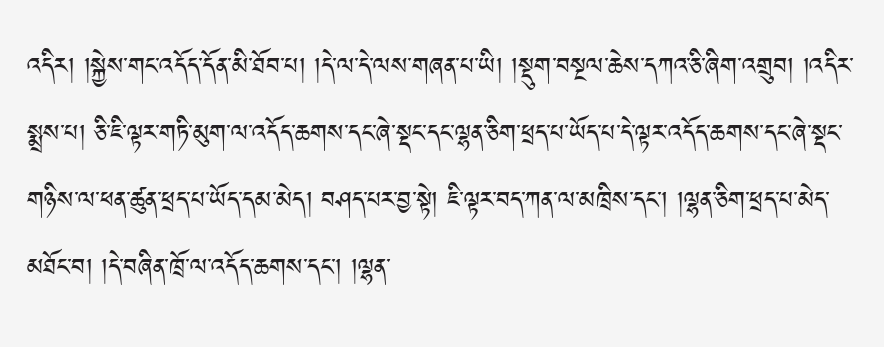འདིར། །སྐྱེས་གང་འདོད་དོན་མི་ཐོབ་པ། །དེ་ལ་དེ་ལས་གཞན་པ་ཡི། །སྡུག་བསྔལ་ཆེས་དཀའ་ཅི་ཞིག་འགྲུབ། །འདིར་སྨྲས་པ། ཅི་ཇི་ལྟར་གཏི་མུག་ལ་འདོད་ཆགས་དང་ཞེ་སྡང་དང་ལྷན་ཅིག་ཕྲད་པ་ཡོད་པ་དེ་ལྟར་འདོད་ཆགས་དང་ཞེ་སྡང་གཉིས་ལ་ཕན་ཚུན་ཕྲད་པ་ཡོད་དམ་མེད། བཤད་པར་བྱ་སྟེ། ཇི་ལྟར་བད་ཀན་ལ་མཁྲིས་དང་། །ལྷན་ཅིག་ཕྲད་པ་མེད་མཐོང་བ། །དེ་བཞིན་ཁྲོ་ལ་འདོད་ཆགས་དང་། །ལྷན་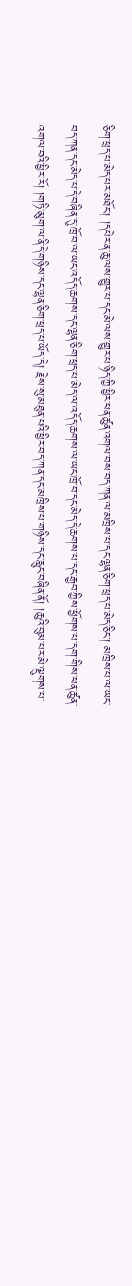ཅིག་ཕྲད་པ་མེད་པར་མཐོང་། །དཔེར་ན་ཆུ་ལས་གྱུར་པ་དང་མེ་ལས་གྱུར་པ་ཉིད་ཀྱི་ཕྱིར་ཕན་ཚུན་འགལ་བས་བད་ཀན་ལ་མཁྲིས་པ་དང་ལྷན་ཅིག་ཕྲད་པ་མེད་ཅིང་། མཁྲིས་པ་ལ་ཡང་བད་ཀན་དང་མེད་པ་དེ་བཞིན་དུ་ཁྲོ་བ་ལ་ཡང་འདོད་ཆགས་དང་ལྷན་ཅིག་ཕྲད་པ་མེད་ལ་འདོད་ཆགས་ལ་ཡང་ཁྲོ་བ་དང་མེད་དེ་ཆགས་པ་དང་རྒྱབ་ཀྱིས་ཕྱོགས་པ་དག་གིས་ཕན་ཚུན་འགལ་བའི་ཕྱིར་རོ། །གཏི་མུག་ལ་ནི་དེ་གཉིས་དང་ལྷན་ཅིག་ཕྲད་པ་ཡོད་དེ། རྗེས་སུ་མཐུན་པའི་ཕྱིར་བད་ཀན་དང་མཁྲིས་པ་གཉིས་དང་རླུང་བཞིན་ནོ། །ཆུའི་བུམ་པར་མེ་ལྡུགས་པ་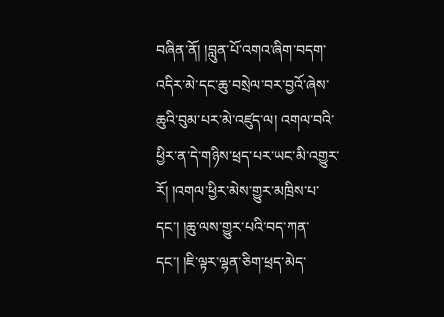བཞིན་ནོ། །བླུན་པོ་འགའ་ཞིག་བདག་འདིར་མེ་དང་ཆུ་བསྲེལ་བར་བྱའོ་ཞེས་ཆུའི་བུམ་པར་མེ་འཛུད་ལ། འགལ་བའི་ཕྱིར་ན་དེ་གཉིས་ཕྲད་པར་ཡང་མི་འགྱུར་རོ། །འགལ་ཕྱིར་མེས་གྱུར་མཁྲིས་པ་དང་། །ཆུ་ལས་གྱུར་པའི་བད་ཀན་དང་། །ཇི་ལྟར་ལྷན་ཅིག་ཕྲད་མེད་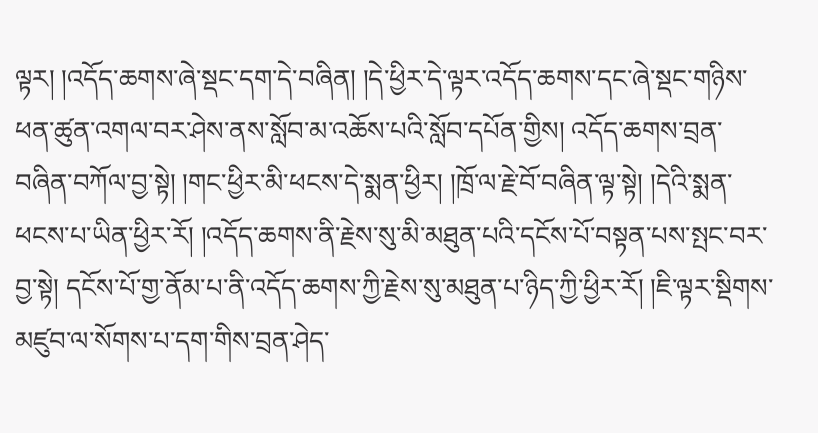ལྟར། །འདོད་ཆགས་ཞེ་སྡང་དག་དེ་བཞིན། །དེ་ཕྱིར་དེ་ལྟར་འདོད་ཆགས་དང་ཞེ་སྡང་གཉིས་ཕན་ཚུན་འགལ་བར་ཤེས་ནས་སློབ་མ་འཆོས་པའི་སློབ་དཔོན་གྱིས། འདོད་ཆགས་བྲན་བཞིན་བཀོལ་བྱ་སྟེ། །གང་ཕྱིར་མི་ཕངས་དེ་སྨན་ཕྱིར། །ཁྲོ་ལ་རྗེ་བོ་བཞིན་ལྟ་སྟེ། །དེའི་སྨན་ཕངས་པ་ཡིན་ཕྱིར་རོ། །འདོད་ཆགས་ནི་རྗེས་སུ་མི་མཐུན་པའི་དངོས་པོ་བསྟན་པས་སྤང་བར་བྱ་སྟེ། དངོས་པོ་གྱ་ནོམ་པ་ནི་འདོད་ཆགས་ཀྱི་རྗེས་སུ་མཐུན་པ་ཉིད་ཀྱི་ཕྱིར་རོ། །ཇི་ལྟར་སྡིགས་མཛུབ་ལ་སོགས་པ་དག་གིས་བྲན་ཤེད་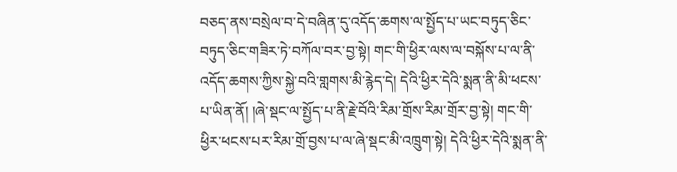བཅད་ནས་བསྲེལ་བ་དེ་བཞིན་དུ་འདོད་ཆགས་ལ་སྤྱོད་པ་ཡང་བཏུད་ཅིང་བཏུད་ཅིང་གཟིར་ཏེ་བཀོལ་བར་བྱ་སྟེ། གང་གི་ཕྱིར་ལས་ལ་བསྐོས་པ་ལ་ནི་འདོད་ཆགས་ཀྱིས་སྐྱེ་བའི་གླགས་མི་རྙེད་དེ། དེའི་ཕྱིར་དེའི་སྨན་ནི་མི་ཕངས་པ་ཡིན་ནོ། །ཞེ་སྡང་ལ་སྤྱོད་པ་ནི་རྗེ་བོའི་རིམ་གྲོས་རིམ་གྲོར་བྱ་སྟེ། གང་གི་ཕྱིར་ཕངས་པར་རིམ་གྲོ་བྱས་པ་ལ་ཞེ་སྡང་མི་འཁྲུག་སྟེ། དེའི་ཕྱིར་དེའི་སྨན་ནི་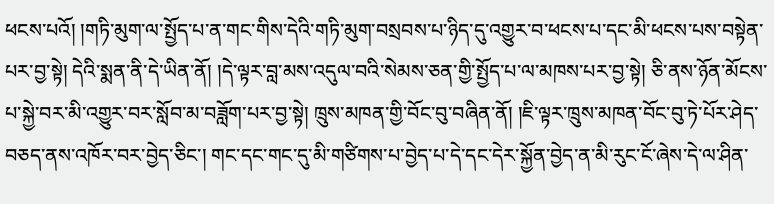ཕངས་པའོ། །གཏི་མུག་ལ་སྤྱོད་པ་ན་གང་གིས་དེའི་གཏི་མུག་བསྲབས་པ་ཉིད་དུ་འགྱུར་བ་ཕངས་པ་དང་མི་ཕངས་པས་བསྟེན་པར་བྱ་སྟེ། དེའི་སྨན་ནི་དེ་ཡིན་ནོ། །དེ་ལྟར་བླ་མས་འདུལ་བའི་སེམས་ཅན་གྱི་སྤྱོད་པ་ལ་མཁས་པར་བྱ་སྟེ། ཅི་ནས་ཉོན་མོངས་པ་སྐྱེ་བར་མི་འགྱུར་བར་སློབ་མ་བཟློག་པར་བྱ་སྟེ། ཁྲུས་མཁན་གྱི་བོང་བུ་བཞིན་ནོ། །ཇི་ལྟར་ཁྲུས་མཁན་བོང་བུ་ཏེ་པོར་ཤེད་བཅད་ནས་འཁོར་བར་བྱེད་ཅིང་། གང་དང་གང་དུ་མི་གཙིགས་པ་བྱེད་པ་དེ་དང་དེར་སྐྱོན་བྱེད་ན་མི་རུང་ངོ་ཞེས་དེ་ལ་ཤིན་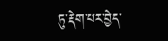ཏུ་རྡེག་པར་བྱེད་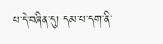པ་དེ་བཞིན་དུ། དམ་པ་དག་ནི་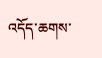འདོད་ཆགས་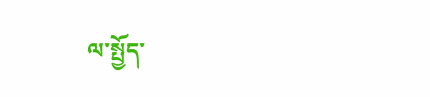ལ་སྤྱོད་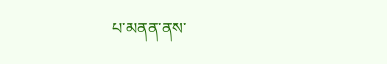པ་མནན་ནས་